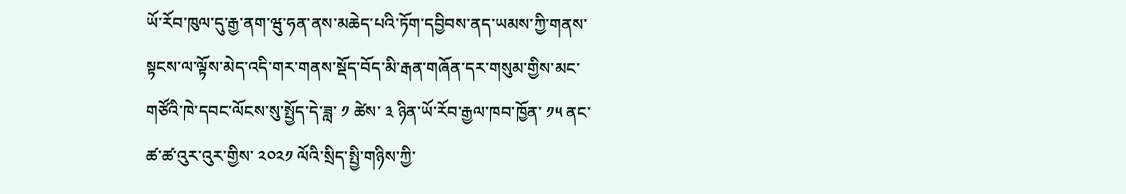ཡོ་རོབ་ཁུལ་དུ་རྒྱ་ནག་ཝུ་ཧན་ནས་མཆེད་པའི་ཏོག་དབྱིབས་ནད་ཡམས་ཀྱི་གནས་སྟངས་ལ་ལྟོས་མེད་འདི་གར་གནས་སྡོད་བོད་མི་རྒན་གཞོན་དར་གསུམ་གྱིས་མང་གཙོའི་ཁེ་དབང་ལོངས་སུ་སྤྱོད་དེ་ཟླ་ ༡ ཚེས་ ༣ ཉིན་ཡོ་རོབ་རྒྱལ་ཁབ་ཁྱོན་ ༡༥ ནང་ཚ་ཚ་འུར་འུར་གྱིས་ ༢༠༢༡ ལོའི་སྲིད་སྤྱི་གཉིས་ཀྱི་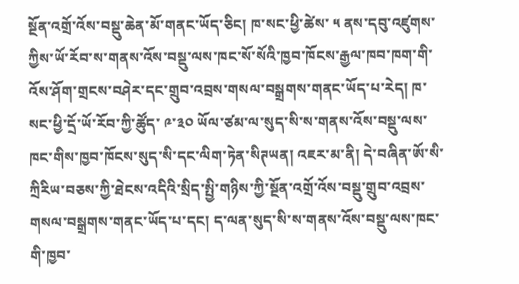སྔོན་འགྲོ་འོས་བསྡུ་ཆེན་མོ་གནང་ཡོད་ཅིང། ཁ་སང་ཕྱི་ཚེས་ ༥ ནས་དབུ་འཛུགས་ཀྱིས་ཡོ་རོབ་ས་གནས་འོས་བསྡུ་ལས་ཁང་སོ་སོའི་ཁྱབ་ཁོངས་རྒྱལ་ཁབ་ཁག་གི་འོས་ཤོག་གྲངས་བཤེར་དང་གྲུབ་འབྲས་གསལ་བསྒྲགས་གནང་ཡོད་པ་རེད། ཁ་སང་ཕྱི་དྲོ་ཡོ་རོབ་ཀྱི་ཚོུད་ ༩་༣༠ ཡོལ་ཙམ་ལ་སུད་སི་ས་གནས་འོས་བསྡུ་ལས་ཁང་གིས་ཁྱབ་ཁོངས་སུད་སི་དང་ལིག་ཏེན་སིཊཡན། འཇར་མ་ནི། དེ་བཞིན་ཨོ་སི་ཀྲིརིཡ་བཅས་ཀྱི་ཐེངས་འདིའི་སྲིད་སྤྱི་གཉིས་ཀྱི་སྔོན་འགྲོ་འོས་བསྡུ་གྲུབ་འབྲས་གསལ་བསྒྲགས་གནང་ཡོད་པ་དང། ད་ལན་སུད་སི་ས་གནས་འོས་བསྡུ་ལས་ཁང་གི་ཁྱབ་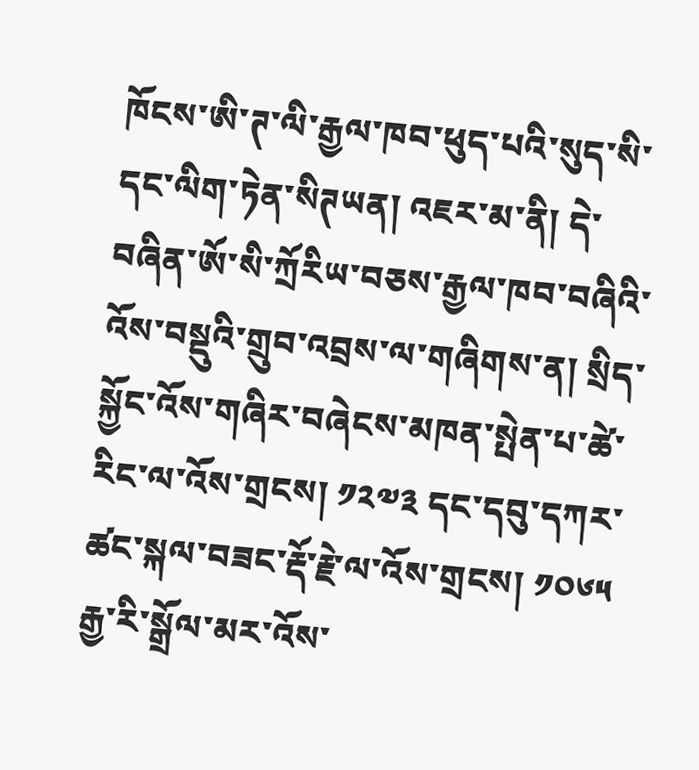ཁོངས་ཨི་ཊ་ལི་རྒྱལ་ཁབ་ཕུད་པའི་སུད་སི་དང་ལིག་ཏེན་སིཊཡན། འཇར་མ་ནི། དེ་བཞིན་ཨོ་སི་ཀྲོརིཡ་བཅས་རྒྱལ་ཁབ་བཞིའི་འོས་བསྡུའི་གྲུབ་འབྲས་ལ་གཞིགས་ན། སྲིད་སྐྱོང་འོས་གཞིར་བཞེངས་མཁན་སྤེན་པ་ཚེ་རིང་ལ་འོས་གྲངས། ༡༢༧༣ དང་དབུ་དཀར་ཚང་སྐལ་བཟང་རྡོ་རྗེ་ལ་འོས་གྲངས། ༡༠༦༥ རྒྱ་རི་སྒྲོལ་མར་འོས་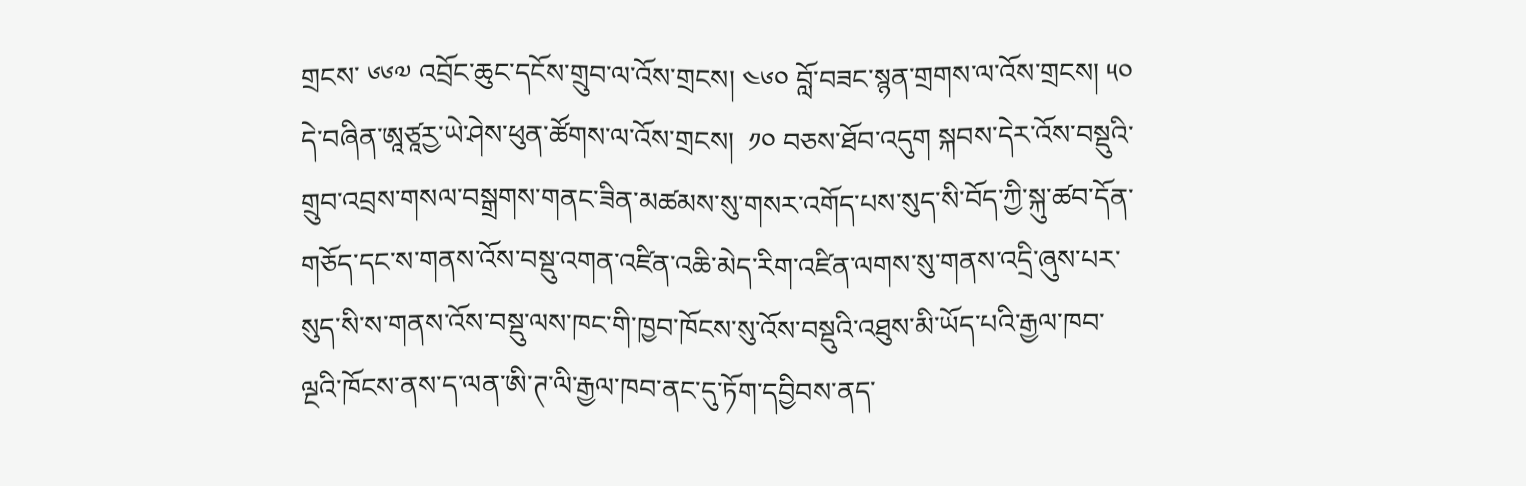གྲངས་ ༦༦༧ འབྲོང་ཆུང་དངོས་གྲུབ་ལ་འོས་གྲངས། ༤༦༠ བློ་བཟང་སྙན་གྲགས་ལ་འོས་གྲངས། ༥༠ དེ་བཞིན་ཨཱཙཱརྱ་ཡེ་ཤེས་ཕུན་ཚོགས་ལ་འོས་གྲངས།  ༡༠ བཅས་ཐོབ་འདུག སྐབས་དེར་འོས་བསྡུའི་གྲུབ་འབྲས་གསལ་བསྒྲགས་གནང་ཟིན་མཚམས་སུ་གསར་འགོད་པས་སུད་སི་བོད་ཀྱི་སྐུ་ཚབ་དོན་གཅོད་དང་ས་གནས་འོས་བསྡུ་འགན་འཛིན་འཆི་མེད་རིག་འཛིན་ལགས་སུ་གནས་འདྲི་ཞུས་པར་སུད་སི་ས་གནས་འོས་བསྡུ་ལས་ཁང་གི་ཁྱབ་ཁོངས་སུ་འོས་བསྡུའི་འཐུས་མི་ཡོད་པའི་རྒྱལ་ཁབ་ལྔའི་ཁོངས་ནས་ད་ལན་ཨི་ཊ་ལི་རྒྱལ་ཁབ་ནང་དུ་ཏོག་དབྱིབས་ནད་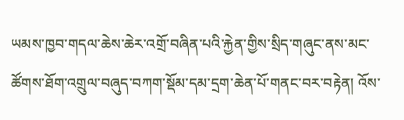ཡམས་ཁྱབ་གདལ་ཆེས་ཆེར་འགྲོ་བཞིན་པའི་རྐྱེན་གྱིས་སྲིད་གཞུང་ནས་མང་ཚོགས་ཐོག་འགྲུལ་བཞུད་བཀག་སྡོམ་དམ་དྲག་ཆེན་པོ་གནང་བར་བརྟེན། འོས་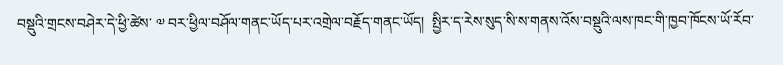བསྡུའི་གྲངས་བཤེར་དེ་ཕྱི་ཚེས་ ༧ བར་ཕྱིལ་བཤོལ་གནང་ཡོད་པར་འགྲེལ་བརྗོད་གནང་ཡོད།  སྤྱིར་ད་རེས་སུད་སི་ས་གནས་འོས་བསྡུའི་ལས་ཁང་གི་ཁྱབ་ཁོངས་ཡོ་རོབ་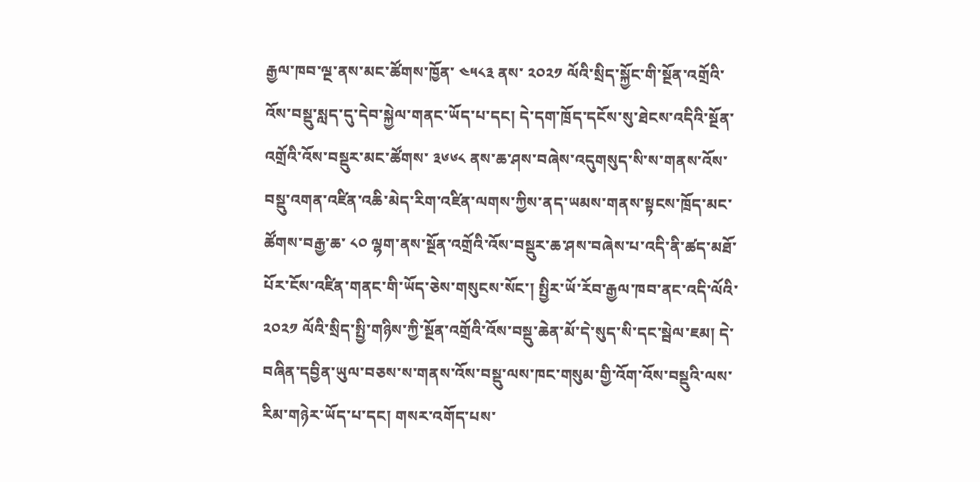རྒྱལ་ཁབ་ལྔ་ནས་མང་ཚོགས་ཁྱོན་ ༤༥༨༣ ནས་ ༢༠༢༡ ལོའི་སྲིད་སྐྱོང་གི་སྔོན་འགྲོའི་འོས་བསྡུ་སླད་དུ་དེབ་སྐྱེལ་གནང་ཡོད་པ་དང། དེ་དག་ཁྲོད་དངོས་སུ་ཐེངས་འདིའི་སྔོན་འགྲོའི་འོས་བསྡུར་མང་ཚོགས་ ༣༦༦༨ ནས་ཆ་ཤས་བཞེས་འདུགསུད་སི་ས་གནས་འོས་བསྡུ་འགན་འཛིན་འཆི་མེད་རིག་འཛིན་ལགས་ཀྱིས་ནད་ཡམས་གནས་སྟངས་ཁྲོད་མང་ཚོགས་བརྒྱ་ཆ་ ༨༠ ལྷག་ནས་སྔོན་འགྲོའི་འོས་བསྡུར་ཆ་ཤས་བཞེས་པ་འདི་ནི་ཚད་མཐོ་པོར་ངོས་འཛིན་གནང་གི་ཡོད་ཅེས་གསུངས་སོང་། སྤྱིར་ཡོ་རོབ་རྒྱལ་ཁབ་ནང་འདི་ལོའི་ ༢༠༢༡ ལོའི་སྲིད་སྤྱི་གཉིས་ཀྱི་སྔོན་འགྲོའི་འོས་བསྡུ་ཆེན་མོ་དེ་སུད་སི་དང་སྦེལ་ཇམ། དེ་བཞིན་དབྱིན་ཡུལ་བཅས་ས་གནས་འོས་བསྡུ་ལས་ཁང་གསུམ་གྱི་འོག་འོས་བསྡུའི་ལས་རིམ་གཉེར་ཡོད་པ་དང། གསར་འགོད་པས་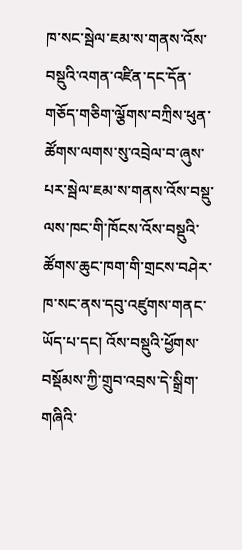ཁ་སང་སྦེལ་ཇམ་ས་གནས་འོས་བསྡུའི་འགན་འཛིན་དང་དོན་གཅོད་གཅིག་ལྕོགས་བཀྲིས་ཕུན་ཚོགས་ལགས་སུ་འབྲེལ་བ་ཞུས་པར་སྦེལ་ཇམ་ས་གནས་འོས་བསྡུ་ལས་ཁང་གི་ཁོངས་འོས་བསྡུའི་ཚོགས་ཆུང་ཁག་གི་གྲངས་བཤེར་ཁ་སང་ནས་དབུ་འཛུགས་གནང་ཡོད་པ་དང། འོས་བསྡུའི་ཕྱོགས་བསྡོམས་ཀྱི་གྲུབ་འབྲས་དེ་སྒྲིག་གཞིའི་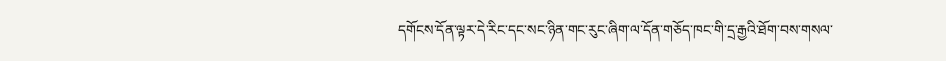དགོངས་དོན་ལྟར་དེ་རིང་དང་སང་ཉིན་གང་རུང་ཞིག་ལ་དོན་གཅོད་ཁང་གི་དྲ་རྒྱའི་ཐོག་བས་གསལ་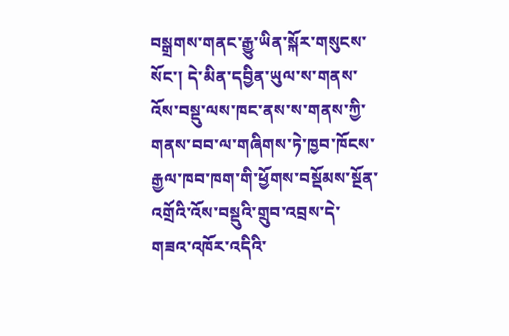བསྒྲགས་གནང་རྒྱུ་ཡིན་སྐོར་གསུངས་སོང་། དེ་མིན་དབྱིན་ཡུལ་ས་གནས་འོས་བསྡུ་ལས་ཁང་ནས་ས་གནས་ཀྱི་གནས་བབ་ལ་གཞིགས་ཏེ་ཁྱབ་ཁོངས་རྒྱལ་ཁབ་ཁག་གི་ཕྱོགས་བསྡོམས་སྔོན་འགྲོའི་འོས་བསྡུའི་གྲུབ་འབྲས་དེ་ གཟའ་འཁོར་འདིའི་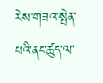རེས་གཟའ་སྤེན་པའི་ནང་ཚུད་ལ་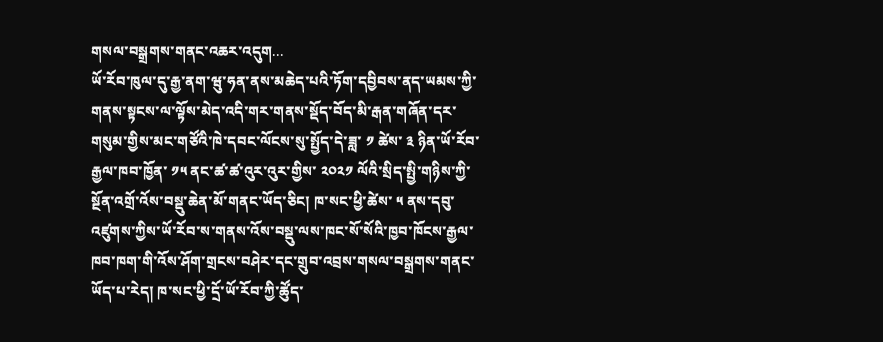གསལ་བསྒྲགས་གནང་འཆར་འདུག...
ཡོ་རོབ་ཁུལ་དུ་རྒྱ་ནག་ཝུ་ཧན་ནས་མཆེད་པའི་ཏོག་དབྱིབས་ནད་ཡམས་ཀྱི་གནས་སྟངས་ལ་ལྟོས་མེད་འདི་གར་གནས་སྡོད་བོད་མི་རྒན་གཞོན་དར་གསུམ་གྱིས་མང་གཙོའི་ཁེ་དབང་ལོངས་སུ་སྤྱོད་དེ་ཟླ་ ༡ ཚེས་ ༣ ཉིན་ཡོ་རོབ་རྒྱལ་ཁབ་ཁྱོན་ ༡༥ ནང་ཚ་ཚ་འུར་འུར་གྱིས་ ༢༠༢༡ ལོའི་སྲིད་སྤྱི་གཉིས་ཀྱི་སྔོན་འགྲོ་འོས་བསྡུ་ཆེན་མོ་གནང་ཡོད་ཅིང། ཁ་སང་ཕྱི་ཚེས་ ༥ ནས་དབུ་འཛུགས་ཀྱིས་ཡོ་རོབ་ས་གནས་འོས་བསྡུ་ལས་ཁང་སོ་སོའི་ཁྱབ་ཁོངས་རྒྱལ་ཁབ་ཁག་གི་འོས་ཤོག་གྲངས་བཤེར་དང་གྲུབ་འབྲས་གསལ་བསྒྲགས་གནང་ཡོད་པ་རེད། ཁ་སང་ཕྱི་དྲོ་ཡོ་རོབ་ཀྱི་ཚོུད་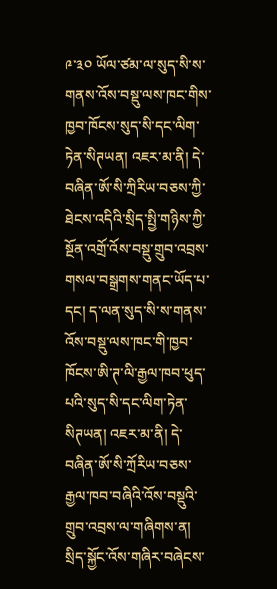༩་༣༠ ཡོལ་ཙམ་ལ་སུད་སི་ས་གནས་འོས་བསྡུ་ལས་ཁང་གིས་ཁྱབ་ཁོངས་སུད་སི་དང་ལིག་ཏེན་སིཊཡན། འཇར་མ་ནི། དེ་བཞིན་ཨོ་སི་ཀྲིརིཡ་བཅས་ཀྱི་ཐེངས་འདིའི་སྲིད་སྤྱི་གཉིས་ཀྱི་སྔོན་འགྲོ་འོས་བསྡུ་གྲུབ་འབྲས་གསལ་བསྒྲགས་གནང་ཡོད་པ་དང། ད་ལན་སུད་སི་ས་གནས་འོས་བསྡུ་ལས་ཁང་གི་ཁྱབ་ཁོངས་ཨི་ཊ་ལི་རྒྱལ་ཁབ་ཕུད་པའི་སུད་སི་དང་ལིག་ཏེན་སིཊཡན། འཇར་མ་ནི། དེ་བཞིན་ཨོ་སི་ཀྲོརིཡ་བཅས་རྒྱལ་ཁབ་བཞིའི་འོས་བསྡུའི་གྲུབ་འབྲས་ལ་གཞིགས་ན། སྲིད་སྐྱོང་འོས་གཞིར་བཞེངས་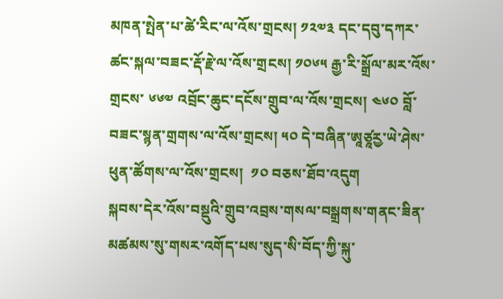མཁན་སྤེན་པ་ཚེ་རིང་ལ་འོས་གྲངས། ༡༢༧༣ དང་དབུ་དཀར་ཚང་སྐལ་བཟང་རྡོ་རྗེ་ལ་འོས་གྲངས། ༡༠༦༥ རྒྱ་རི་སྒྲོལ་མར་འོས་གྲངས་ ༦༦༧ འབྲོང་ཆུང་དངོས་གྲུབ་ལ་འོས་གྲངས། ༤༦༠ བློ་བཟང་སྙན་གྲགས་ལ་འོས་གྲངས། ༥༠ དེ་བཞིན་ཨཱཙཱརྱ་ཡེ་ཤེས་ཕུན་ཚོགས་ལ་འོས་གྲངས།  ༡༠ བཅས་ཐོབ་འདུག
སྐབས་དེར་འོས་བསྡུའི་གྲུབ་འབྲས་གསལ་བསྒྲགས་གནང་ཟིན་མཚམས་སུ་གསར་འགོད་པས་སུད་སི་བོད་ཀྱི་སྐུ་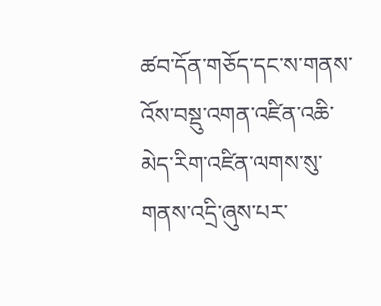ཚབ་དོན་གཅོད་དང་ས་གནས་འོས་བསྡུ་འགན་འཛིན་འཆི་མེད་རིག་འཛིན་ལགས་སུ་གནས་འདྲི་ཞུས་པར་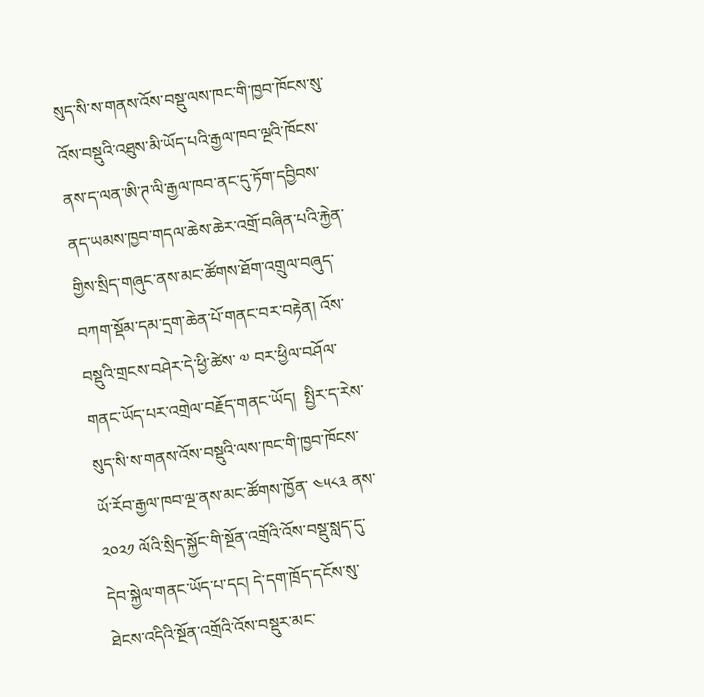སུད་སི་ས་གནས་འོས་བསྡུ་ལས་ཁང་གི་ཁྱབ་ཁོངས་སུ་འོས་བསྡུའི་འཐུས་མི་ཡོད་པའི་རྒྱལ་ཁབ་ལྔའི་ཁོངས་ནས་ད་ལན་ཨི་ཊ་ལི་རྒྱལ་ཁབ་ནང་དུ་ཏོག་དབྱིབས་ནད་ཡམས་ཁྱབ་གདལ་ཆེས་ཆེར་འགྲོ་བཞིན་པའི་རྐྱེན་གྱིས་སྲིད་གཞུང་ནས་མང་ཚོགས་ཐོག་འགྲུལ་བཞུད་བཀག་སྡོམ་དམ་དྲག་ཆེན་པོ་གནང་བར་བརྟེན། འོས་བསྡུའི་གྲངས་བཤེར་དེ་ཕྱི་ཚེས་ ༧ བར་ཕྱིལ་བཤོལ་གནང་ཡོད་པར་འགྲེལ་བརྗོད་གནང་ཡོད།  སྤྱིར་ད་རེས་སུད་སི་ས་གནས་འོས་བསྡུའི་ལས་ཁང་གི་ཁྱབ་ཁོངས་ཡོ་རོབ་རྒྱལ་ཁབ་ལྔ་ནས་མང་ཚོགས་ཁྱོན་ ༤༥༨༣ ནས་ ༢༠༢༡ ལོའི་སྲིད་སྐྱོང་གི་སྔོན་འགྲོའི་འོས་བསྡུ་སླད་དུ་དེབ་སྐྱེལ་གནང་ཡོད་པ་དང། དེ་དག་ཁྲོད་དངོས་སུ་ཐེངས་འདིའི་སྔོན་འགྲོའི་འོས་བསྡུར་མང་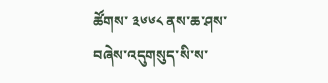ཚོགས་ ༣༦༦༨ ནས་ཆ་ཤས་བཞེས་འདུགསུད་སི་ས་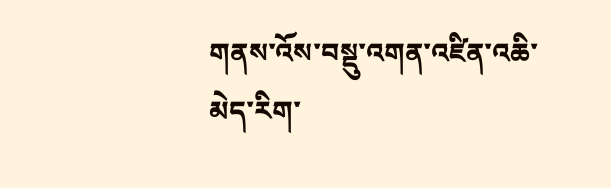གནས་འོས་བསྡུ་འགན་འཛིན་འཆི་མེད་རིག་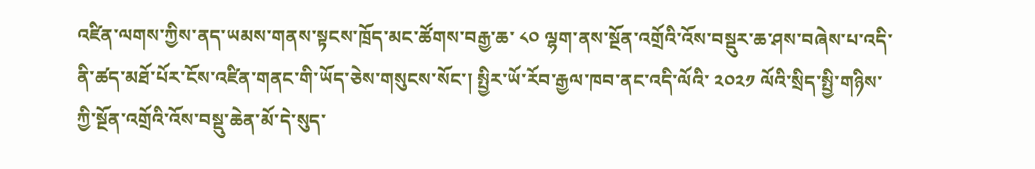འཛིན་ལགས་ཀྱིས་ནད་ཡམས་གནས་སྟངས་ཁྲོད་མང་ཚོགས་བརྒྱ་ཆ་ ༨༠ ལྷག་ནས་སྔོན་འགྲོའི་འོས་བསྡུར་ཆ་ཤས་བཞེས་པ་འདི་ནི་ཚད་མཐོ་པོར་ངོས་འཛིན་གནང་གི་ཡོད་ཅེས་གསུངས་སོང་། སྤྱིར་ཡོ་རོབ་རྒྱལ་ཁབ་ནང་འདི་ལོའི་ ༢༠༢༡ ལོའི་སྲིད་སྤྱི་གཉིས་ཀྱི་སྔོན་འགྲོའི་འོས་བསྡུ་ཆེན་མོ་དེ་སུད་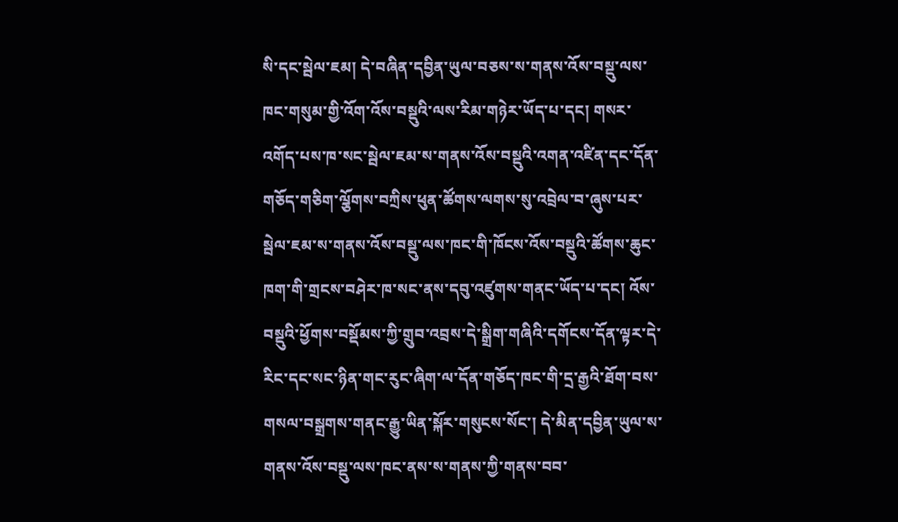སི་དང་སྦེལ་ཇམ། དེ་བཞིན་དབྱིན་ཡུལ་བཅས་ས་གནས་འོས་བསྡུ་ལས་ཁང་གསུམ་གྱི་འོག་འོས་བསྡུའི་ལས་རིམ་གཉེར་ཡོད་པ་དང། གསར་འགོད་པས་ཁ་སང་སྦེལ་ཇམ་ས་གནས་འོས་བསྡུའི་འགན་འཛིན་དང་དོན་གཅོད་གཅིག་ལྕོགས་བཀྲིས་ཕུན་ཚོགས་ལགས་སུ་འབྲེལ་བ་ཞུས་པར་སྦེལ་ཇམ་ས་གནས་འོས་བསྡུ་ལས་ཁང་གི་ཁོངས་འོས་བསྡུའི་ཚོགས་ཆུང་ཁག་གི་གྲངས་བཤེར་ཁ་སང་ནས་དབུ་འཛུགས་གནང་ཡོད་པ་དང། འོས་བསྡུའི་ཕྱོགས་བསྡོམས་ཀྱི་གྲུབ་འབྲས་དེ་སྒྲིག་གཞིའི་དགོངས་དོན་ལྟར་དེ་རིང་དང་སང་ཉིན་གང་རུང་ཞིག་ལ་དོན་གཅོད་ཁང་གི་དྲ་རྒྱའི་ཐོག་བས་གསལ་བསྒྲགས་གནང་རྒྱུ་ཡིན་སྐོར་གསུངས་སོང་། དེ་མིན་དབྱིན་ཡུལ་ས་གནས་འོས་བསྡུ་ལས་ཁང་ནས་ས་གནས་ཀྱི་གནས་བབ་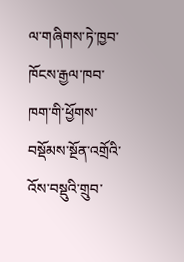ལ་གཞིགས་ཏེ་ཁྱབ་ཁོངས་རྒྱལ་ཁབ་ཁག་གི་ཕྱོགས་བསྡོམས་སྔོན་འགྲོའི་འོས་བསྡུའི་གྲུབ་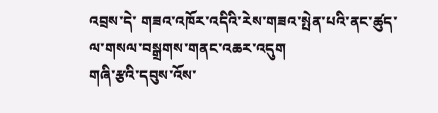འབྲས་དེ་ གཟའ་འཁོར་འདིའི་རེས་གཟའ་སྤེན་པའི་ནང་ཚུད་ལ་གསལ་བསྒྲགས་གནང་འཆར་འདུག
གཞི་རྩའི་དབུས་འོས་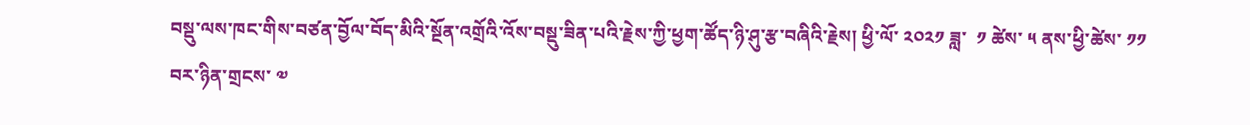བསྡུ་ལས་ཁང་གིས་བཙན་བྱོལ་བོད་མིའི་སྔོན་འགྲོའི་འོས་བསྡུ་ཟིན་པའི་རྗེས་ཀྱི་ཕྱག་ཚོད་ཉི་ཤུ་རྩ་བཞིའི་རྗེས། ཕྱི་ལོ་ ༢༠༢༡ ཟླ་  ༡ ཚེས་ ༥ ནས་ཕྱི་ཚེས་ ༡༡ བར་ཉིན་གྲངས་ ༧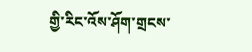གྱི་རིང་འོས་ཤོག་གྲངས་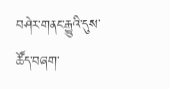བཤེར་གནང་རྒྱུའི་དུས་ཚོད་བཞག་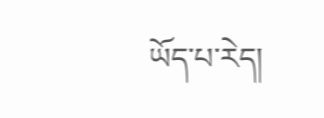ཡོད་པ་རེད།